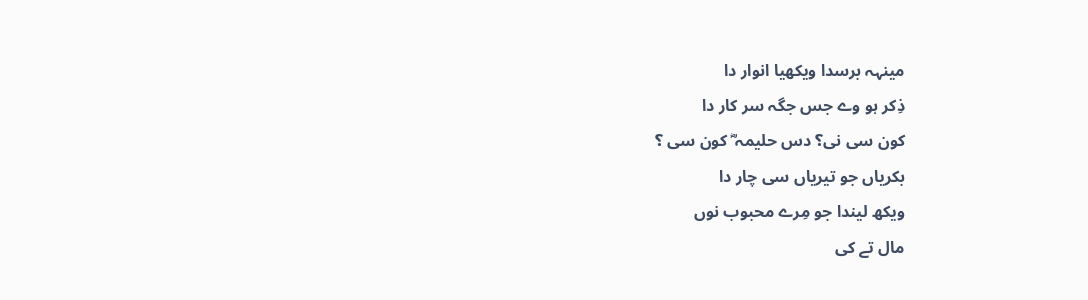مینہہ برسدا ویکھیا انوار دا
ذِکر ہو وے جس جگہ سر کار دا
کون سی نی؟ دس حلیمہ ؓ کون سی ؟
بکریاں جو تیریاں سی چار دا
ویکھ لیندا جو مِرے محبوب نوں
مال تے کی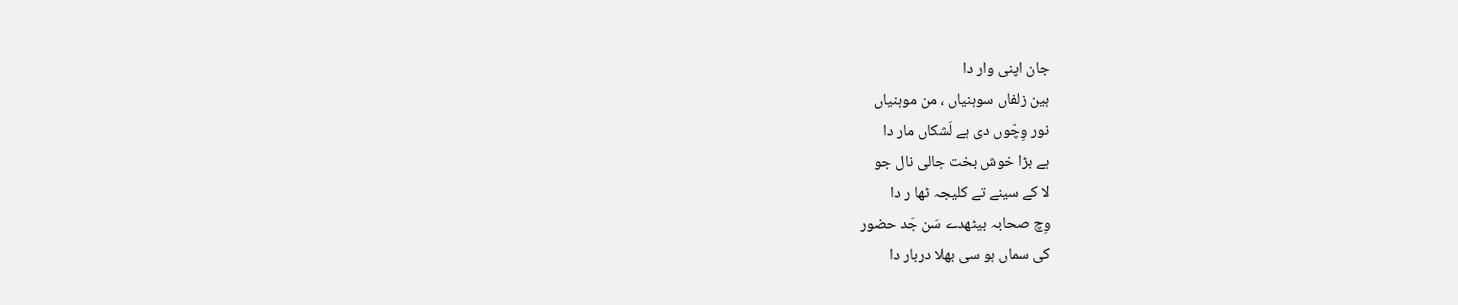جان اپنی وار دا
ہین زلفاں سوہنیاں ، من موہنیاں
نور وِچّوں دی ہے لَشکاں مار دا
ہے بڑا خوش بخت جالی نال جو
لا کے سینے تے کلیجہ ٹھا ر دا
وِچ صحابہ بیٹھدے سَن جَد حضور
کی سماں ہو سی بھلا دربار دا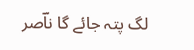لگ پتہ جائے گا ناؔصر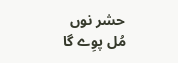حشر نوں
مُل پوِے گا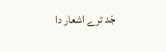جَد ترے اشعار دا